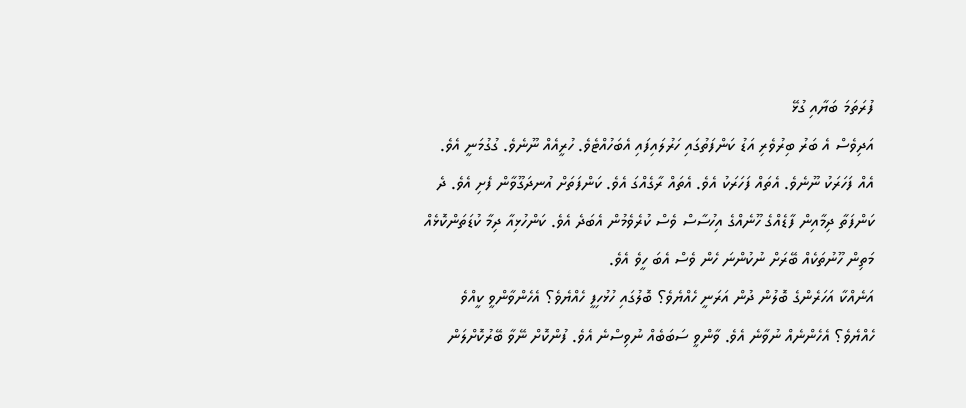ފުރަތަމަ ބަޔާއި ގުޅޭ
އަދިވެސް އެ ބަރު ބިރުވެރި އަޑު ކަންފަތުގައި ހަރުލައިފައި އެބަހުއްޓެވެ. ހުރީއެއް ނޫނެވެ. ގުގުމަނީ އެވެ. އެއް ފަހަރަކު ނޫނެވެ. އެތައް ފަހަރަކު އެވެ. އެތައް ރާގެއްގަ އެވެ. ކަންފަތަށް އުނދަގޫވާން ފެށި އެވެ. ދެ ކަންފަތާ ދިމާއިން ފާޑެއްގެ ހޫނެއްގެ އިހުސާސް ވެސް ކުރެވެމުން އެބަދެ އެވެ. ކަންހުޅިއާ ދިމާ ކުޑަތަންކޮޅެއް މަތިން ހޫނުތަކެއް ބޭރަށް ނުކުންނަ ހެން ވެސް އެބަ ހީވެ އެވެ.
އަނެއްކާ އަހަރެންގެ ބޮލުން ދުން އަރަނީ ހެއްޔެވެ؟ ބޮލުގައި ހުޅުހިފީ ހެއްޔެވެ؟ އެހެންވާންވީ ކީއްވެ ހެއްޔެވެ؟ އެހެންނެއް ނުވާނެ އެވެ. ވާންވީ ސަބަބެއް ނުވިސްނެ އެވެ. ފުންކޮށް ނޭވާ ބޭރުކޮށްލަން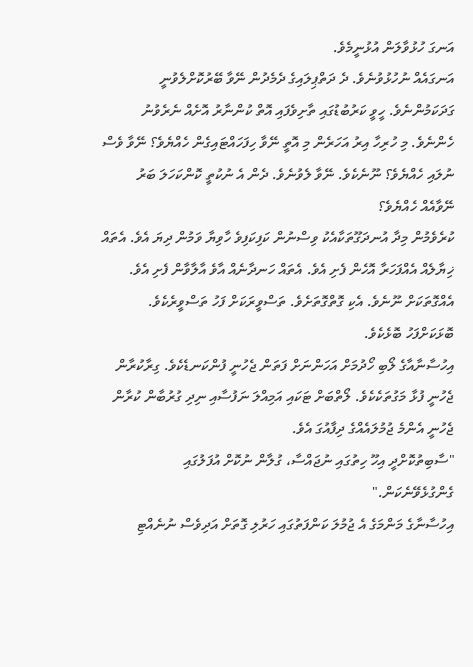އަނގަ ހުޅުވާލަން އުޅުނީމެވެ.
އަނގައެއް ނުހުޅުވުނެވެ. ދެ ދަތްޕިލައިގެ ދެމެދުން ނޭވާ ބޭރުކޮށްލެވުނީ ގަދަކަމުންނެވެ. ހީވީ ކަރުބުޑުގައި ތާށިވެފައި އޮތް ކުންނާރު އޮށެއް ނެރެވުނު ހެންނެވެ. މި ހުރިހާ އިރު އަހަރެން މި އޮތީ ނޭވާ ހިފަހައްޓައިގެން ހެއްޔެވެ؟ ނޭވާ ވެސް ނުލައި ހެއްޔެވެ؟ ނޫނެކެވެ. ނޭވާ ލެވުނެވެ. ދެން އެ ނުކުތީ ކޮންކަހަލަ ބަރު ނޭވާއެއް ހެއްޔެވެ؟
ކުރެވެމުން މިދާ އުނދަގޫތަކާއެކު ވިސްނުން ކަފިކަފިވެ ހާވިޔާ ވަމުން ދިޔަ އެވެ. އެތައް ޚިޔާލެއް އެއްފަހަރާ އޮހެން ފެށި އެވެ. އެތައް ހަނދާނެއް އާވެ އާލާވާން ފެށި އެވެ. އެއްގޮތަކަށް ނޫނެވެ. އެކި ގޮތްގޮތަށެވެ. ތަސްވީރަކަށް ފަހު ތަސްވީރެކެވެ. ބޮޅަކަށްފަހު ބޮޅެކެވެ.
އިހުސާނާއާގެ ލޯބި ހޯދުމަށް އަހަންނަށް ފަތަން ޖެހުނީ ފުންކަނޑެކެވެ. ގިރާކުރާން ޖެހުނީ ފުޅާ މަގުތަކެކެވެ. ލޯތްބަށް ޓަކައި އަމިއްލަ ނަފުސާއި ނިދި ގުރުބާން ކުރާން ޖެހުނީ އެންމެ ޖުމުލައެއްގެ ދިފާއުގަ އެވެ.
"ސާބިތުކޮށްދީ އިހޫ ހިތުގައި ނުޖައްސާ، ގުލާން ނުކޮށް އުފަލުގައި ގެންގުޅެވޭނެކަން."
އިހުސާނާގެ މަންމަގެ އެ ޖުމުލަ ކަންފަތުގައި ހަރުލި ގޮތަށް އަދިވެސް ނުނެއްޓި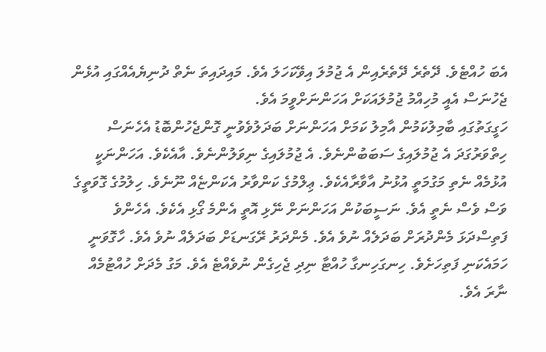އެބަ ހުއްޓެވެ. ދޭތެރެ ދޭތެރެއިން އެ ޖުމުލަ އިވޭކަހަލަ އެވެ. މައިދައިތަ ނެތް ދުނިޔެއެއްގައި އުޅެން ޖެހުނަސް އެއީ މުހިއްމު ޖުމުލައަކަށް އަހަންނަށްވީމަ އެވެ.
ހަގީގަތުގައި ބާމިލުކަމުން އާމިލު ކަމަށް އަހަންނަށް ބަދަލުވެވުނީ ގޮންޖެހުންބޮޑު އެހެނަސް ހިތްވަރުގަދަ އެ ޖުމުލައިގެ ސަބަބުންނެވެ. އެ ޖުމުލައިގެ ނިވަލުންނެވެ. އާއެކެވެ. އަހަންނަކީ އުޅުމެއް ނެތި މަގުމަތީ އުޅުނު އާވާރާއެކެވެ. ޢިލްމުގެ ކަންވާރު އެކަންޏެއް ނޫނެވެ. ހިލުމުގެ ގޮވަތީގެ ވަސް ވެސް ނެތީ އެވެ. ނަސީބަކުން އަހަންނަށް ނޭޅި އޮތީ އެންމެ ގޯޅި އެކެވެ. އެހެންވެ ފަތިސްދަޅަ މެންދުރަށް ބަދަލެއް ނުވެ އެވެ. މެންދަރު ރޭގަނޑަށް ބަދަލެއް ނުވެ އެވެ. ހާގޮވަނީ ހަމައެކަނި ފަތިހަށެވެ. ހިނގަހިނގާ ހުއްޓާ ނިދި ޖެހިގެން ނުވެއްޓެ އެވެ. މަގު މެދަށް ހުއްޓުމެއް ނާރަ އެވެ.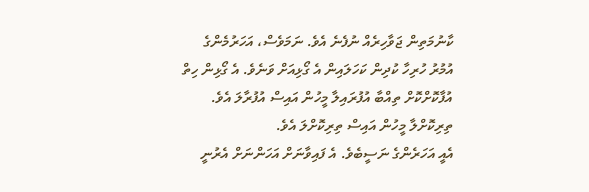ކާނުމަތިން ޖަވާހިރެއް ނުފެނެ އެވެ. ނަމަވެސް، އަހަރުމެންގެ އުމުރު ހުރިހާ ކުދިން ކަހަލައިން އެ ގޯޅިއަށް ވަނެވެ. އެ ގޯޅިން ހިތް އުފާކޮށްކޮށް ތިއްބާ އުފުރައިލާ މީހުން އައިސް އުފުރާލަ އެވެ. ތިރިކޮށްލާ މީހުން އައިސް ތިރިކޮށްލަ އެވެ.
އެއީ އަހަރެންގެ ނަސީބެވެ. އެ ފައިވާނަށް އަހަންނަށް އެރުނީ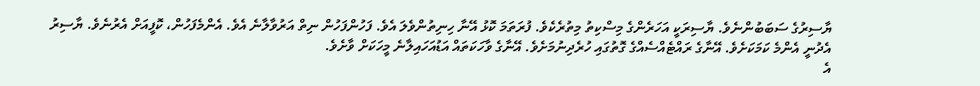ޔާސިރުގެ ސަބަބުންނެވެ. ޔާސިރަކީ އަހަރެންގެ މިސްކިތު މިތުރެކެވެ. ފުރަތަމަ ކޮޅު އޭނާ ހިނިތުންވެލަ އެވެ. ފަހުންފަހުން ނިތް އަރުވާލާނެ އެވެ. އެންމެފަހުން، ކޮފީއަށް އެރުނެވެ. ޔާސިރު އެދުނީ އެންމެ ކަމަކަށެވެ. އޭނާގެ ރައްޓެއްސެއްގެ ގޮތުގައި ހުރެދިނުމަށެވެ. އޭނާގެ ވާހަކަތައް އަޑުއަހައިލާނެ މީހަކަށް ވާށެވެ.
އެ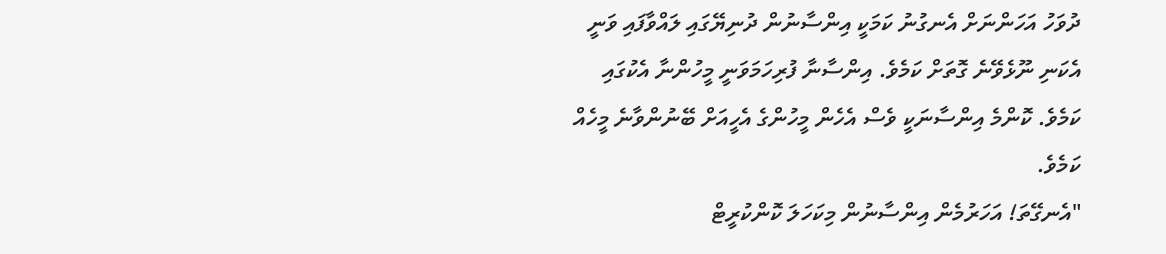ދުވަހު އަހަންނަށް އެނގުނު ކަމަކީ އިންސާނުން ދުނިޔޭގައި ލައްވާފައި ވަނީ އެކަނި ނޫޅެވޭނެ ގޮތަށް ކަމެވެ. އިންސާނާ ފުރިހަމަވަނީ މީހުންނާ އެކުގައި ކަމެވެ. ކޮންމެ އިންސާނަކީ ވެސް އެހެން މީހުންގެ އެހީއަށް ބޭނުންވާނެ މީހެއް ކަމެވެ.
"އެނގޭތަ! އަހަރުމެން އިންސާނުން މިކަހަލަ ކޮންކުރީޓް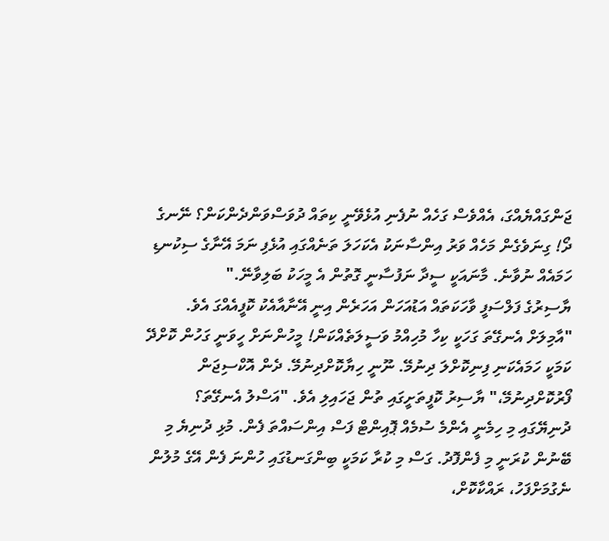ޖަންގައްޔެއްގަ، އެއްވެސް ގަހެއް ނުފެނި އުޅެވޭނީ ކިތައް ދުވަސްވަންދެންކަން؟ ނޭނގެ ދޯ! ގިނަވެގެން މަހެއް ވަރު އިންސާނަކު އެކަހަލަ ތަނެއްގައި އުޅެފި ނަމަ އޭނާގެ ސިކުނޑި ހަމައެއް ނުވާނެ. މާނައަކީ ސީދާ ނަފުސާނީ ގޮތުން އެ މީހަކު ބަލިވާނޭ."
ޔާސިރުގެ ފަލްސަފީ ވާހަކަތައް އަޑުއަހަން އަހަރެން އިނީ އޭނާއާއެކު ކޮފީއެއްގަ އެވެ.
"އާމިލަށް އެނގޭތަ ގަހަކީ ކިހާ މުހިއްމު ވަސީލަތެއްކަން! މީހުންނަށް ހީވަނީ ގަހުން ކޮށްދޭ ކަމަކީ ހަމައެކަނި ފިނިކޮށްލަ ދިނުމޭ. ނޫނީ ހިޔާކޮށްދިނުމޭ. ދެން އޮކްސިޖަން ފޯރުކޮށްދިނުމޭ،" ޔާސިރު ކޮފީތަށީގައި ތުން ޖަހައިލި އެވެ. "އަސްލު އެނގޭތަ؟ ދުނިޔޭގައި މި ހިމެނީ އެންމެ ސުމެއް ޕޮއިންޓް ފަސް އިންސައްތަ ފެން. މުޅި ދުނިޔެ މި ބޭނުން ކުރަނީ މި ފެންފޮދު. ގަސް މި ކުރާ ކަމަކީ ބިންގަނޑުގައި ހުންނަ ފެން އޭގެ މުލުން ނެގުމަށްފަހު، ރައްކާކޮށް،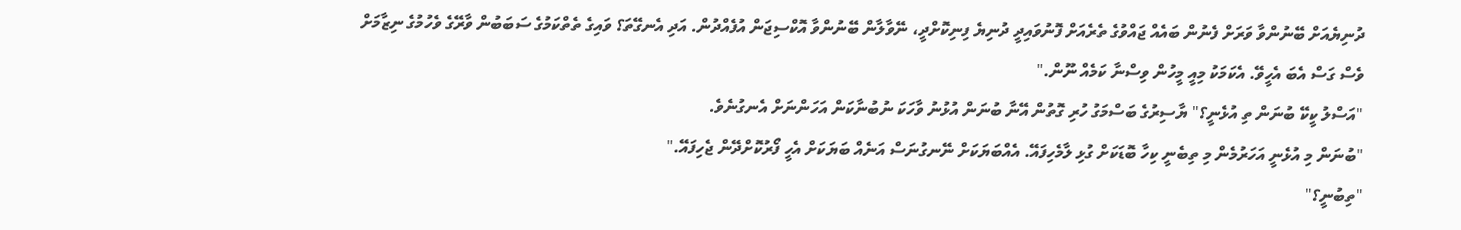ދުނިޔެއަށް ބޭނުންވާ ވަރަށް ފެނުން ބައެއް ޖައްވުގެ ތެރެއަށް ފޮނުވައިދީ ދުނިޔެ ފިނިކޮށްދީ، ނޭވާލާން ބޭނުންވާ އޮކްސިޖަން އުފެއްދުން. އަދި އެނގޭތަ؟ ވައިގެ ތެތްކަމުގެ ސަބަބުން ވާރޭގެ ވެހުމުގެ ނިޒާމަށް ވެސް ގަސް އެބަ އެހީވޭ. އެކަމަކު މިއީ މީހުން ވިސްނާ ކަމެއް ނޫން."
"އަސްލު ކީކޭ ބުނަން ތި އުޅެނީ؟" ޔާސިރުގެ ބަސްމަގު ހުރި ގޮތުން އޭނާ ބުނަން އުޅުނު ވާހަކަ ނުބުނާކަން އަހަންނަށް އެނގުނެވެ.
"ބުނަން މި އުޅެނީ އަހަރުމެން މި ތިބެނީ ކިހާ ބޮޑަކަށް ގުޅި ލާމެހިފައޭ. އެއްބަޔަކަށް ނޭނގުނަސް އަނެއް ބަޔަކަށް އެހީ ފޯރުކޮށްދޭން ޖެހިފައޭ."
"ތިބުނީ؟"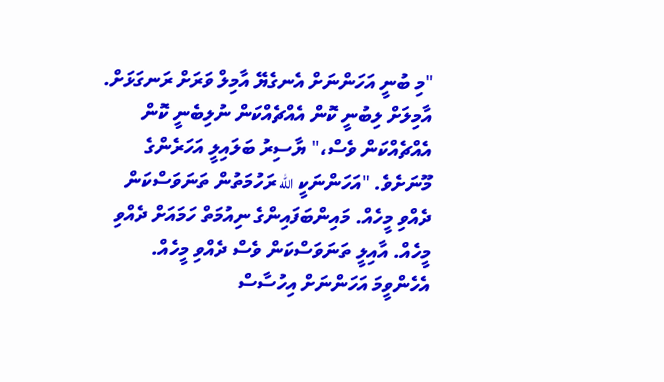"މި ބުނީ އަހަންނަށް އެނގެޔޭ އާމިލް ވަރަށް ރަނގަޅަށް. އާމިލަށް ލިބުނީ ކޮން އެއްޗެއްކަން ނުލިބެނީ ކޮން އެއްޗެއްކަން ވެސް،" ޔާސިރު ބަލައިލީ އަހަރެންގެ މޫނަށެވެ. "އަހަންނަކީ الله ރަހުމަތުން ތަނަވަސްކަން ދެއްވި މީހެއް. މައިންބަފައިންގެ ނިއުމަތް ހަމައަށް ދެއްވި މީހެއް. އާއިލީ ތަނަވަސްކަން ވެސް ދެއްވި މީހެއް. އެހެންވީމަ އަހަންނަށް އިހުސާސް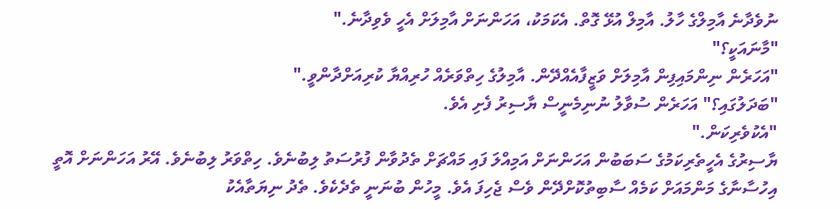ނުވެދާނެ އާމިލްގެ ހާލު. އާމިލް އުޅޭ ގޮތް. އެކަމަކު، އަހަންނަށް އާމިލަށް އެހީ ވެވިދާނެ."
"މާނައަކީ؟"
"އަހަރެން ނިންމައިފިން އާމިލަށް ވަޒީފާއެއްދޭން. އާމިލުގެ ހިތްވަރެއް ހުރިއްޔާ ކުރިއަށްދާންވީ."
"ބަދަލުގައި؟" އަހަރެން ސުވާލު ނުނިމެނީސް ޔާސިރު ފެށި އެވެ.
"އެކުވެރިކަން."
ޔާސިރުގެ އެހީތެރިކަމުގެ ސަބަބުން އަހަންނަށް އަމިއްލަ ފައި މައްޗަށް ތެދުވާން ފުރުސަތު ލިބުނެވެ. ހިތްވަރު ލިބުނެވެ. އޭރު އަހަންނަށް އޮތީ އިހުސާނާގެ މަންމައަށް ކަމެއް ސާބިތުކޮށްދޭން ވެސް ޖެހިފަ އެވެ. މީހުން ބުނަނީ ތެދެކެވެ. ތެދު ނިޔަތާއެކު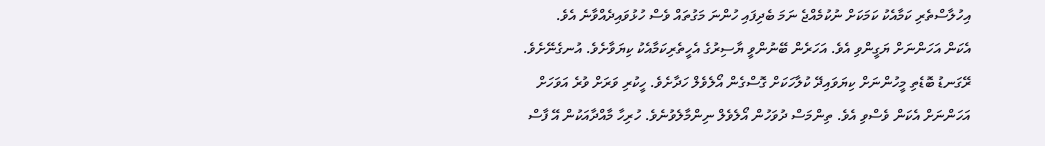އިހުލާސްތެރި ކަމާއެކު ކަމަކަށް ނުކުމެއްޖެ ނަމަ ބެދިފައި ހުންނަ މަގުތައް ވެސް ހުޅުވައިދެއްވާނެ އެވެ.
އެކަން އަހަންނަށް ޔަގީންވި އެވެ. އަހަރެން ބޭނުންވީ ޔާސިރުގެ އެހީތެރިކަމާއެކު ކިޔަވާށެވެ. އުނގެނޭށެވެ. ރޭގަނޑު ބޮޑެތި މީހުންނަށް ކިޔަވައިދޭ ކުލާހަކަށް ގޮސްގެން އޯލެވެލް ހަދާށެވެ. ހީކުރި ވަރަށް ވުރެ އަވަހަށް އަހަންނަށް އެކަން ވެސްވި އެވެ. ތިންމަސް ދުވަހުން އޯލެވެލް ނިންމާލެވުނެވެ. ހުރިހާ މާއްދާއަކުން އޭ ފާސް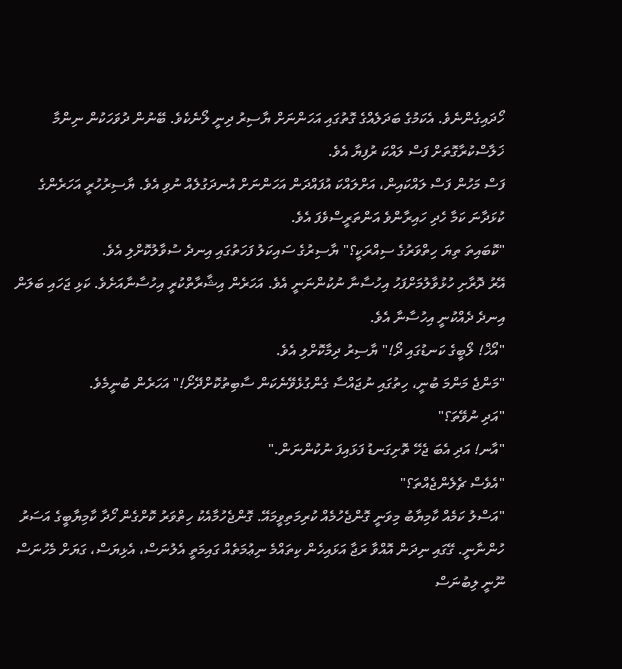ހޯދައިގެންނެވެ. އެކަމުގެ ބަދަލެއްގެ ގޮތުގައި އަހަންނަށް ޔާސިރު ދިނީ ލޯނެކެވެ. ބޭނުން ދުވަހަކުން ނިންމާ ޚަލާސްކުރާގޮތަށް ފަސް ލައްކަ ރުފިޔާ އެވެ.
ފަސް މަހުން ފަސް ލައްކައިން، އަށްލައްކަ އުފައްދަން އަހަންނަށް އުނދަގުލެއް ނުވި އެވެ. ޔާސިރުހުރީ އަހަރެންގެ ކުޅަދާނަ ކަމާ ހެދި ހައިރާންވެ އަންތަރީސްވެފަ އެވެ.
"ކޮބައިތަ ތިޔަ ހިތްވަރުގެ ސިއްރަކީ؟" ޔާސިރުގެ ސައިކަލު ފަހަތުގައި އިނދެ ސުވާލުކޮށްލި އެވެ.
އޭރު ދޮރާށި ހުޅުވާލުމަށްފަހު އިހުސާނާ ނުކުންނަނީ އެވެ. އަހަރެން އިޝާރާތްކުރީ އިހުސާނާއަށެވެ. ކަޅި ޖަހައި ބަލަން އިނދެ ދެއްކުނީ އިހުސާނާ އެވެ.
"އޯޚް! ލޯބީގެ ކަނޑުގައި ދޯ!" ޔާސިރު ދިމާކޮށްލި އެވެ.
"މަންޖެ މަންމަ ބުނީ، ހިތުގައި ނުޖައްސާ ގެންގުޅެވޭނެކަން ސާބިތުކޮށްދޭށޯ!" އަހަރެން ބުނީމެވެ.
"އަދި ނުވޭތަ؟"
"އާނ! އަދި އެބަ ޖެހޭ ތޮށިގަނޑު ފަޅައިފަ ނުކުންނަން."
"އެވެސް ޗެލެންޖެއްތަ؟"
"އަސްލު ކަމެއް ކާމިޔާބު މިވަނީ ގޮންޖެހުމެއް ކުރިމަތިވީމައޭ. ގޮންޖެހުމާއެކު ހިތްވަރު ކޮށްގެން ހޯދާ ކާމިޔާބީގެ އަސަރު ހުންނާނީ. ގޭގައި ނިދަން އޮއްވާ ރަޖާ އަޅައިހެން ކިތައްމެ ނިޢުމަތެއް ގައިމަތީ އެލުނަސް، އެޅިޔަސް، ގަޔަށް މެހުނަސް ނޫނީ ލިބުނަސް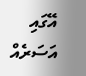އޭގައި އަސަރެއް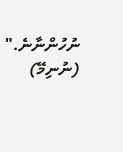ނުހުންނާނެ."
(ނުނިމޭ)